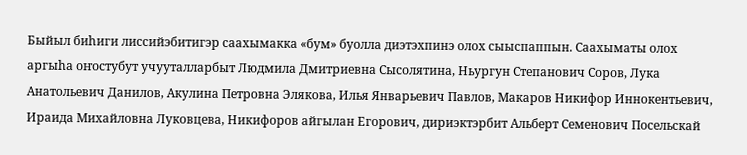Быйыл биһиги лиссийэбитигэр саахымакка «бум» буолла диэтэхпинэ олох сыыспаппын. Саахыматы олох аргыһа оҥостубут учууталларбыт Людмила Дмитриевна Сысолятина, Ньургун Степанович Соров, Лука Анатольевич Данилов, Акулина Петровна Элякова, Илья Январьевич Павлов, Макаров Никифор Иннокентьевич, Ираида Михайловна Луковцева, Никифоров айгылан Егорович, дириэктэрбит Альберт Семенович Посельскай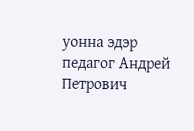уонна эдэр педагог Андрей Петрович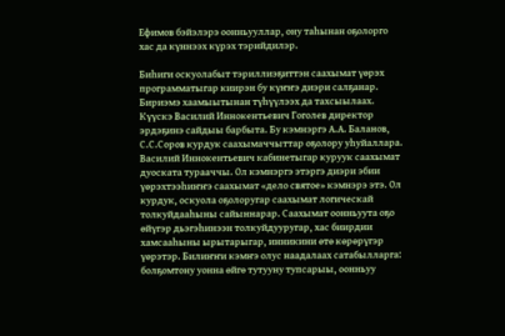Ефимов бэйэлэрэ оонньууллар, ону таһынан оҕолорго хас да күннээх күрэх тэрийдилэр.

Биһиги оскуолабыт тэриллиэҕиттэн саахымат үөрэх программатыгар киирэн бу күҥҥэ диэри салҕанар. Бириэмэ хаамыытынан түһүүлээх да тахсыылаах. Күүскэ Василий Иннокентьевич Гоголев директор эрдэҕинэ сайдыы барбыта. Бу кэмнэргэ А.А. Баланов, С.С.Соров курдук саахымаччыттар оҕолору уһуйаллара. Василий Иннокентьевич кабинетыгар куруук саахымат дуоската турааччы. Ол кэмнэргэ этэргэ диэри эбии үөрэхтээһиҥҥэ саахымат «дело святое» кэмнэрэ этэ. Ол курдук, оскуола оҕолоругар саахымат логическай толкуйдааһыны сайыннарар. Саахымат оонньуута оҕо өйүгэр дьэгэһинээн толкуйдууругар, хас биирдии хамсааһыны ырытарыгар, инникини өтө көрөрүгэр үөрэтэр. Билиҥҥи кэмҥэ олус наадалаах сатабылларга: болҕомтону уонна өйгө тутууну тупсарыы, оонньуу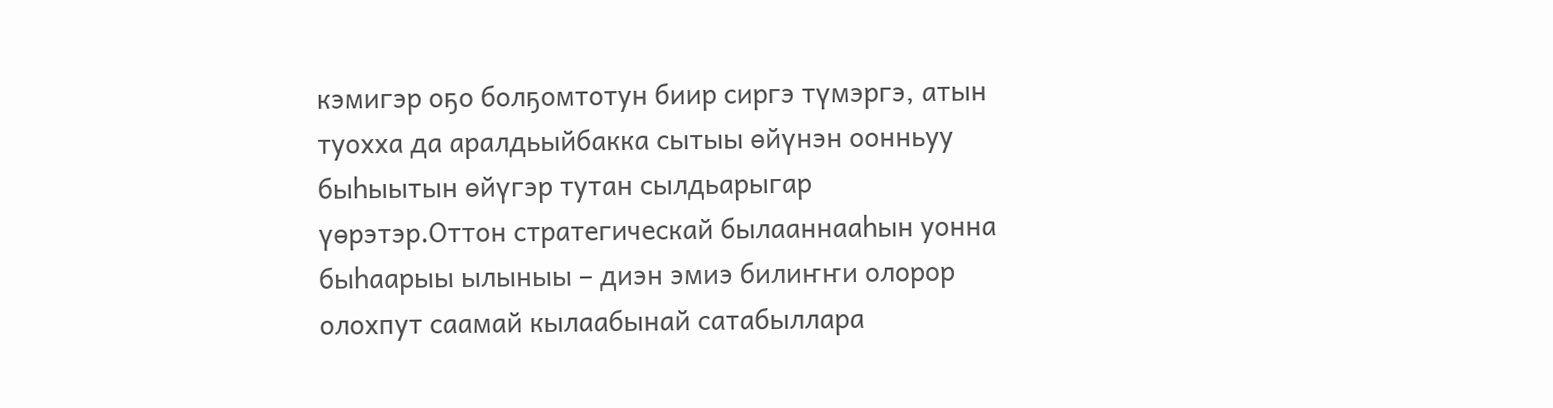кэмигэр оҕо болҕомтотун биир сиргэ түмэргэ, атын туохха да аралдьыйбакка сытыы өйүнэн оонньуу быһыытын өйүгэр тутан сылдьарыгар үөрэтэр.Оттон стратегическай былааннааһын уонна быһаарыы ылыныы – диэн эмиэ билиҥҥи олорор олохпут саамай кылаабынай сатабыллара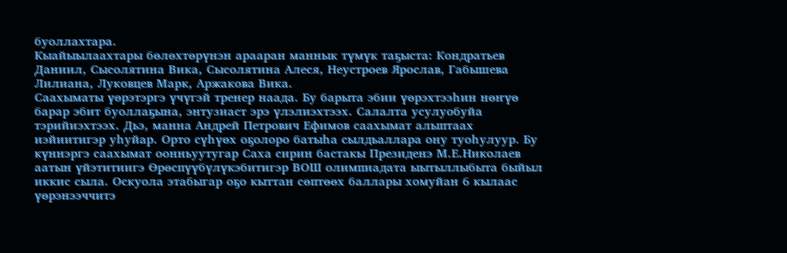буоллахтара.
Кыайыылаахтары бөлөхтөрүнэн арааран маннык түмүк таҕыста: Кондратьев Даниил, Сысолятина Вика, Сысолятина Алеся, Неустроев Ярослав, Габышева Лилиана, Луковцев Марк, Аржакова Вика.
Саахыматы үөрэтэргэ үчүгэй тренер наада. Бу барыта эбии үөрэхтээһин нөҥүө барар эбит буоллаҕына, энтузиаст эрэ үлэлиэхтээх. Салалта усулуобуйа тэрийиэхтээх. Дьэ, манна Андрей Петрович Ефимов саахымат алыптаах иэйиитигэр уһуйар. Орто сүһүөх оҕолоро батыһа сылдьаллара ону туоһулуур. Бу күннэргэ саахымат оонньуутугар Саха сирин бастакы Президенэ М.Е.Николаев аатын үйэтитиигэ Өрөспүүбүлүкэбитигэр ВОШ олимпиадата ыытыллыбыта быйыл иккис сыла. Оскуола этабыгар оҕо кыттан сөптөөх баллары хомуйан 6 кылаас үөрэнээччитэ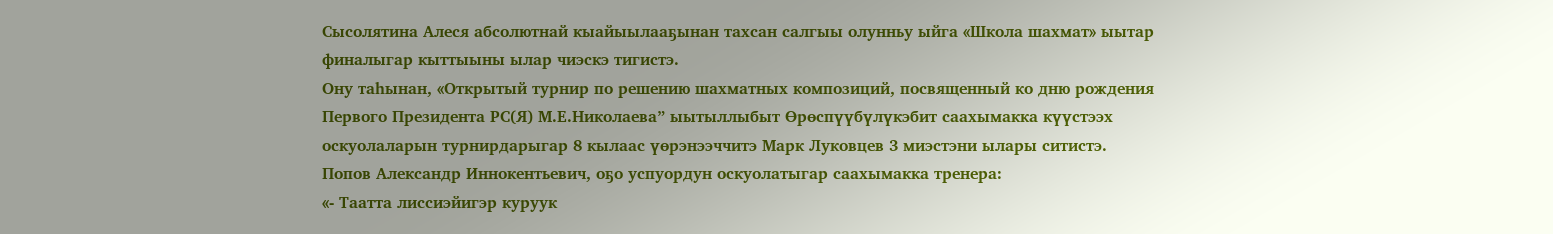Сысолятина Алеся абсолютнай кыайыылааҕынан тахсан салгыы олунньу ыйга «Школа шахмат» ыытар финалыгар кыттыыны ылар чиэскэ тигистэ.
Ону таһынан, «Открытый турнир по решению шахматных композиций, посвященный ко дню рождения Первого Президента РС(Я) М.Е.Николаева” ыытыллыбыт Өрөспүүбүлүкэбит саахымакка күүстээх оскуолаларын турнирдарыгар 8 кылаас үөрэнээччитэ Марк Луковцев 3 миэстэни ылары ситистэ.
Попов Александр Иннокентьевич, оҕо успуордун оскуолатыгар саахымакка тренера:
«- Таатта лиссиэйигэр куруук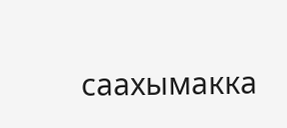саахымакка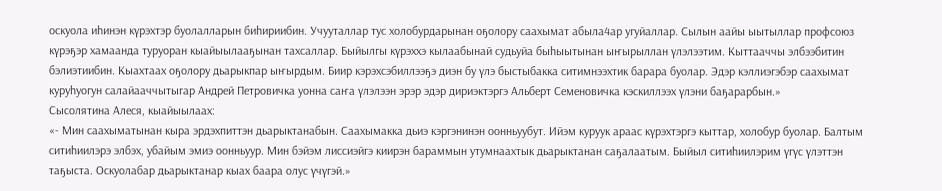оскуола иһинэн күрэхтэр буолалларын биһириибин. Учууталлар тус холобурдарынан оҕолору саахымат абыла4ар угуйаллар. Сылын аайы ыытыллар профсоюз күрэҕэр хамаанда туруоран кыайыылааҕынан тахсаллар. Быйылгы күрэххэ кылаабынай судьуйа быһыытынан ыҥырыллан үлэлээтим. Кыттааччы элбээбитин бэлиэтиибин. Кыахтаах оҕолору дьарыкпар ыҥырдым. Биир кэрэхсэбиллээҕэ диэн бу үлэ быстыбакка ситимнээхтик барара буолар. Эдэр кэллиэгэбэр саахымат куруһуогун салайааччытыгар Андрей Петровичка уонна саҥа үлэлээн эрэр эдэр дириэктэргэ Альберт Семеновичка кэскиллээх үлэни баҕарарбын.»
Сысолятина Алеся, кыайыылаах:
«- Мин саахыматынан кыра эрдэхпиттэн дьарыктанабын. Саахымакка дьиэ кэргэнинэн оонньуубут. Ийэм куруук араас күрэхтэргэ кыттар, холобур буолар. Балтым ситиһиилэрэ элбэх, убайым эмиэ оонньуур. Мин бэйэм лиссиэйгэ киирэн бараммын утумнаахтык дьарыктанан саҕалаатым. Быйыл ситиһиилэрим үгүс үлэттэн таҕыста. Оскуолабар дьарыктанар кыах баара олус үчүгэй.»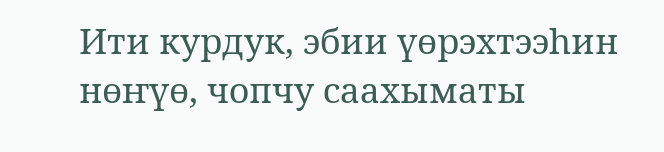Ити курдук, эбии үөрэхтээһин нөҥүө, чопчу саахыматы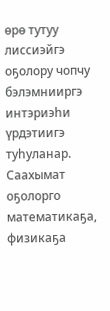өрө тутуу лиссиэйгэ оҕолору чопчу бэлэмнииргэ интэриэһи үрдэтиигэ туһуланар. Саахымат оҕолорго математикаҕа, физикаҕа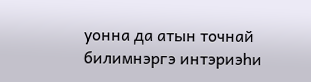уонна да атын точнай билимнэргэ интэриэһи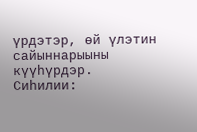үрдэтэр, өй үлэтин сайыннарыыны күүһүрдэр.
Сиһилии: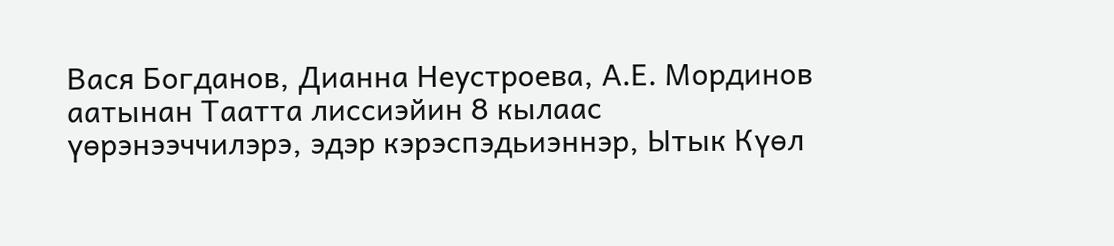Вася Богданов, Дианна Неустроева, А.Е. Мординов аатынан Таатта лиссиэйин 8 кылаас үөрэнээччилэрэ, эдэр кэрэспэдьиэннэр, Ытык Күөл